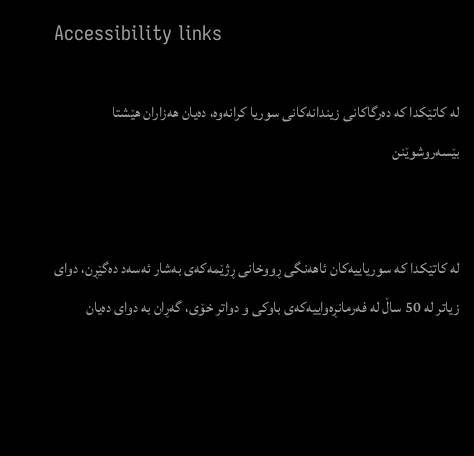Accessibility links

لە کاتێکدا کە دەرگاکانی زیندانەکانی سوریا کرانەوە، دەیان هەزاران هێشتا بێسەروشوێنن


لە کاتێکدا کە سوریاییەکان ئاهەنگی ڕووخانی ڕژێمەکەی بەشار ئەسەد دەگێڕن، دوای زیاتر لە 50 ساڵ لە فەرمانڕەواییەکەی باوکی و دواتر خۆی، گەڕان بە دوای دەیان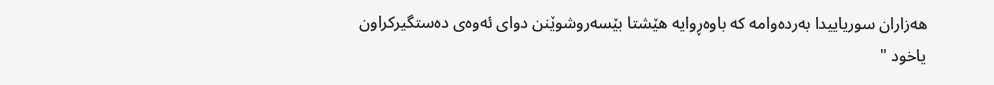هەزاران سوریاییدا بەردەوامە کە باوەڕوایە هێشتا بێسەروشوێنن دوای ئەوەی دەستگیرکراون یاخود "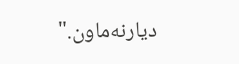دیارنەماون."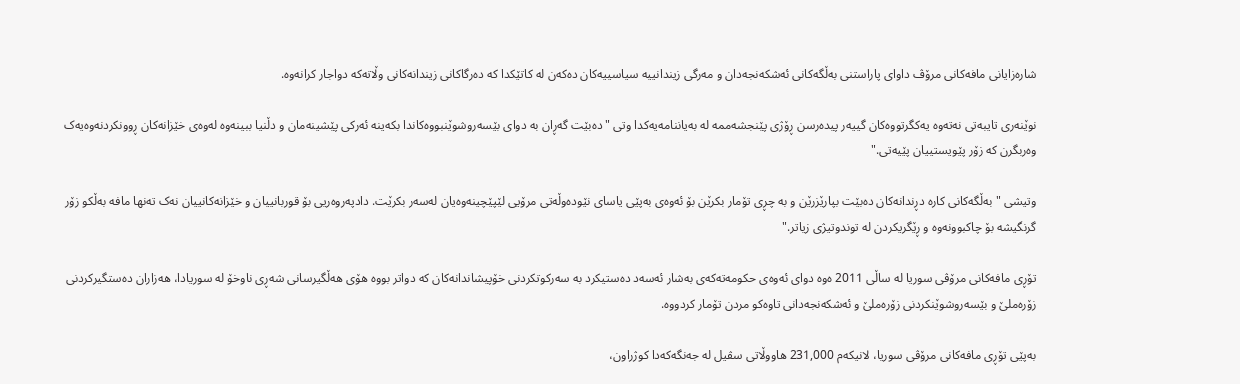شارەزایانی مافەکانی مرۆڤ داوای پاراستنی بەڵگەکانی ئەشکەنجەدان و مەرگی زیندانییە سیاسییەکان دەکەن لە کاتێکدا کە دەرگاکانی زیندانەکانی وڵاتەکە دواجار کرانەوە.

نوێنەری تایبەتی نەتەوە یەکگرتووەکان گییەر پیدەرسن ڕۆژی پێنجشەممە لە بەیاننامەیەکدا وتی " دەبێت گەڕان بە دوای بێسەروشوێنبووەکاندا بکەینە ئەرکی پێشینەمان و دڵنیا ببینەوە لەوەی خێزانەکان ڕوونکردنەوەیەک وەربگرن کە زۆر پێویستییان پێیەتی."

وتیشی " بەڵگەکانی کارە دڕندانەکان دەبێت بپارێزرێن و بە چڕی تۆمار بکرێن بۆ ئەوەی بەپێی یاسای نێودەوڵەتی مرۆیی لێپێچینەوەیان لەسەر بکرێت. دادپەروەریی بۆ قوربانییان و خێزانەکانییان نەک تەنها مافە بەڵکو زۆر گرنگیشە بۆ چاکبوونەوە و ڕێگریکردن لە توندوتیژی زیاتر."

تۆڕی مافەکانی مرۆڤی سوریا لە ساڵی 2011 ەوە دوای ئەوەی حکومەتەکەی بەشار ئەسەد دەستیکرد بە سەرکوتکردنی خۆپیشاندانەکان کە دواتر بووە هۆی هەڵگیرسانی شەڕی ناوخۆ لە سوریادا، هەزاران دەستگیرکردنی زۆرەملێ و بێسەروشوێنکردنی زۆرەملێ و ئەشکەنجەدانی تاوەکو مردن تۆمار کردووە.

بەپێی تۆڕی مافەکانی مرۆڤی سوریا، لانیکەم 231,000 هاووڵاتی سڤیل لە جەنگەکەدا کوژراون،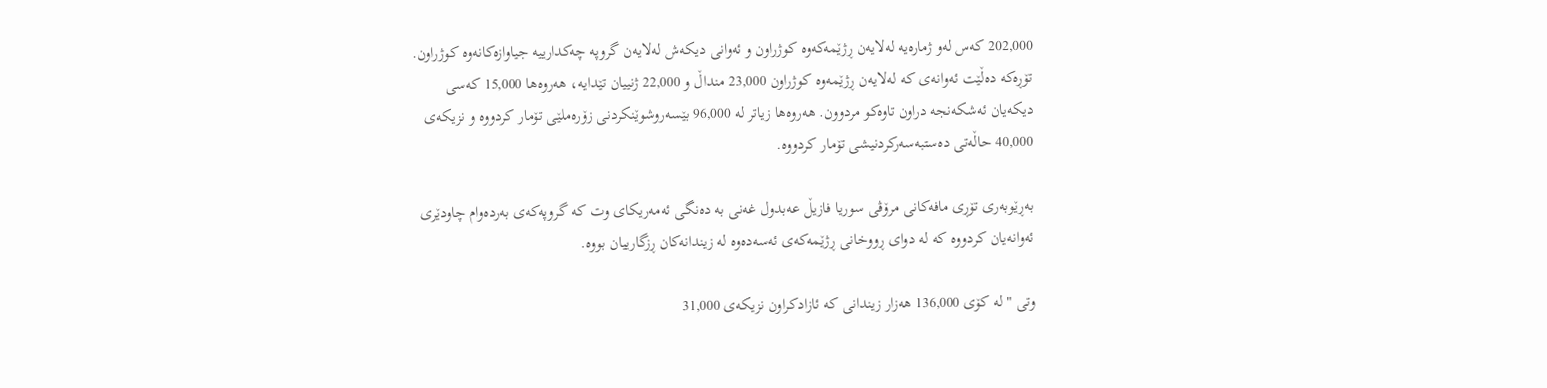202,000 کەس لەو ژمارەیە لەلایەن ڕژێمەکەوە کوژراون و ئەوانی دیکەش لەلایەن گروپە چەکدارییە جیاوازەکانەوە کوژراون. تۆڕەکە دەڵێت ئەوانەی کە لەلایەن ڕژێمەوە کوژراون 23,000 منداڵ و 22,000 ژنییان تێدایە، هەروەها 15,000 کەسی دیکەیان ئەشکەنجە دراون تاوەکو مردوون. هەروەها زیاتر لە 96,000 بێسەروشوێنکردنی زۆرەملێی تۆمار کردووە و نزیکەی 40,000 حاڵەتی دەستبەسەرکردنیشی تۆمار کردووە.

بەڕێوبەری تۆڕی مافەکانی مرۆڤی سوریا فازیڵ عەبدول غەنی بە دەنگی ئەمەریکای وت کە گروپەکەی بەردەوام چاودێری ئەوانەیان کردووە کە لە دوای ڕووخانی ڕژێمەکەی ئەسەدەوە لە زیندانەکان ڕزگارییان بووە.

وتی " لە کۆی 136,000 هەزار زیندانی کە ئازادکراون نزیکەی 31,000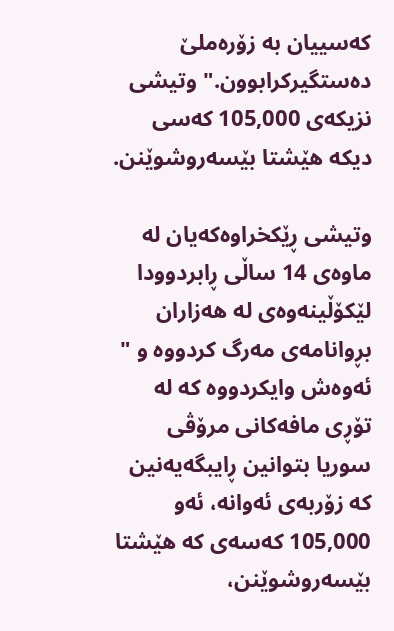کەسییان بە زۆرەملێ دەستگیرکرابوون." وتیشی نزیکەی 105,000 کەسی دیکە هێشتا بێسەروشوێنن.

وتیشی ڕێکخراوەکەیان لە ماوەی 14 ساڵی ڕابردوودا لێکۆڵینەوەی لە هەزاران بڕوانامەی مەرگ کردووە و " ئەوەش وایکردووە کە لە تۆڕی مافەکانی مرۆڤی سوریا بتوانین ڕایبگەیەنین کە زۆربەی ئەوانە، ئەو 105,000 کەسەی کە هێشتا بێسەروشوێنن،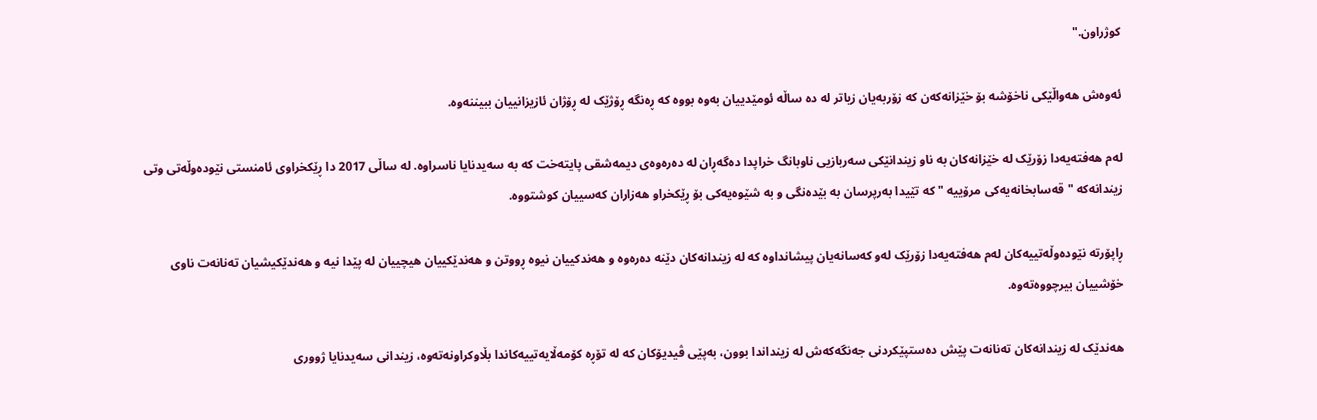کوژراون."

ئەوەش هەواڵێکی ناخۆشە بۆ خێزانەکەن کە زۆربەیان زیاتر لە دە ساڵە ئومێدییان بەوە بووە کە ڕەنگە ڕۆژێک لە ڕۆژان ئازیزانییان ببیننەوە.

لەم هەفتەیەدا زۆرێک لە خێزانەکان بە ناو زیندانێکی سەربازیی ناوبانگ خراپدا دەگەڕان لە دەرەوەی دیمەشقی پایتەخت کە بە سەیدنایا ناسراوە. لە ساڵی 2017 دا ڕێکخراوی ئامنستی نێودەوڵەتی وتی زیندانەکە " قەسابخانەیەکی مرۆییە " کە تێیدا بەرپرسان بە بێدەنگی و بە شێوەیەکی بۆ ڕێکخراو هەزاران کەسییان کوشتووە.

ڕاپۆرتە نێودەوڵەتییەکان لەم هەفتەیەدا زۆرێک لەو کەسانەیان پیشانداوە کە لە زیندانەکان دێنە دەرەوە و هەندکییان نیوە ڕووتن و هەندێکییان هیچییان لە پێدا نیە و هەندێکیشیان تەنانەت ناوی خۆشییان بیرچووەتەوە.

هەندێک لە زیندانەکان تەنانەت پێش دەستپێکردنی جەنگەکەش لە زینداندا بوون، بەپێی ڤیدیۆکان کە لە تۆڕە کۆمەڵایەتییەکاندا بڵاوکراونەتەوە، زیندانی سەیدنایا ژووری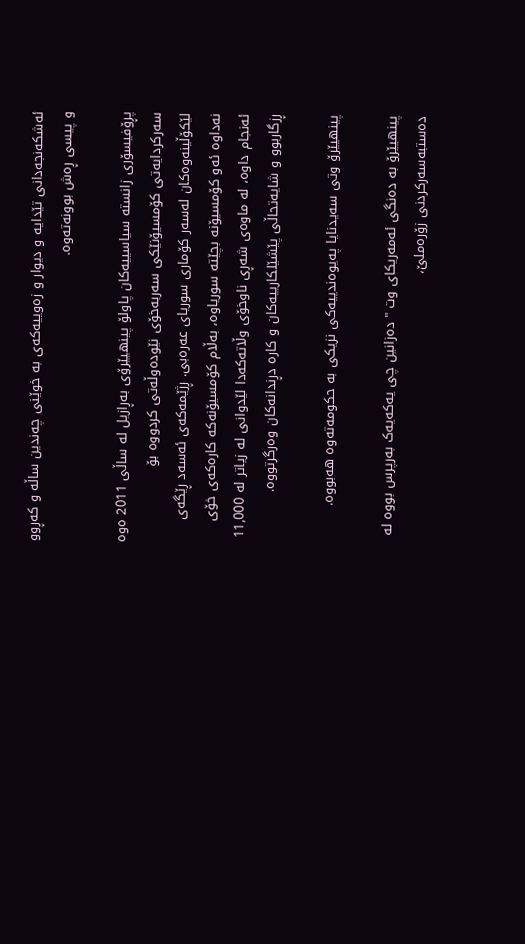ئەشکەنجەدانی تێدایە و دیوار و زەوییەکەی بە خوێنی چەندین ساڵە و کەڕوو و پیسی ڕەش بوونەتەوە.

پڕۆفیسۆری زانستە سیاسییەکان پاولۆ پینهیێرۆی بەڕازیل لە ساڵی 2011 ەوە سەرکردایەتی کۆمسیۆنێکی سەربەخۆی نێودەوڵەتی کردووە بۆ لێکۆڵینەوەکان لەسەر کۆماری سوریای عەرەبی. ڕژێمەکەی ئەسەد ڕێگەی نەداوە ئەو کۆمسیۆنە بچێتە سوریاوە، بەڵام کۆمسیۆنەکە کارەکەی خۆی ئەنجام داوە، لە ماوەی شەڕی ناوخۆی وڵاتەکەدا لێدوانی لە زیاتر لە 11,000 ڕزگاربوو و شایەتحاڵی پێشێلکارییەکان و کارە دڕندانەکان وەرگرتووە.

پینهیێرۆ وتی سەیدنایا پەیوەندییەکی نزیکی بە حکومەتەوە هەبووە.

پینهیێرۆ بە دەنگی ئەمەریکای وت " دەزانین چی یەکەیەک بەرپرس بووە لە دەستبەسەرکردنی زۆرەملێ،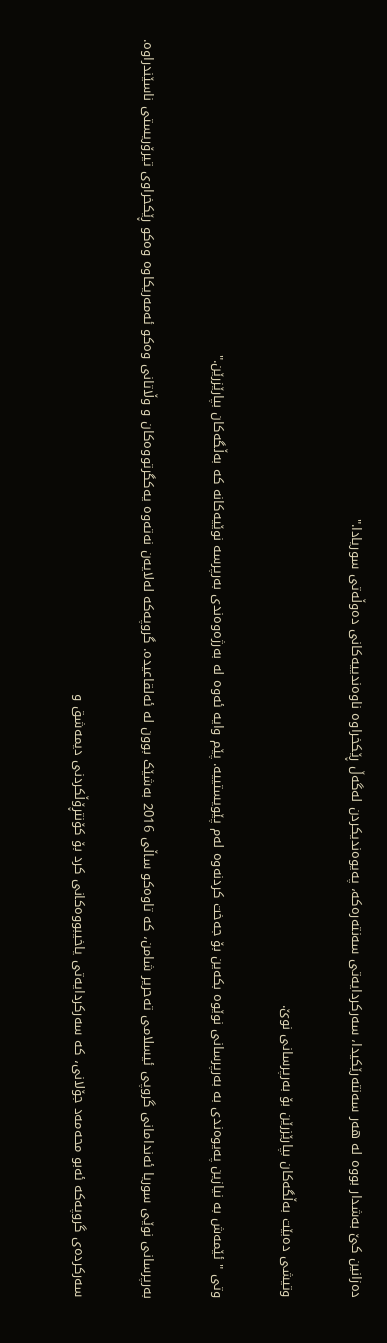دەزانین کێ بەشدار بووە لە هەر سەنتەرێکیدا، سەرکردایەتی سەنتەرەکە، پەیوەندیکردن لەگەڵ ڕێکخراوە ناوەندییەکانی دەوڵەتی سوریادا."

وتیشی دەبێت بەڵگەکان بپارێزرێن بۆ بەرپرسانی نوێ.

وتی " ئێمەش بە نیازین پەیوەندی بە بەرپرسانی نوێوە بکەین بۆ جەخت کردنەوە لەم پێویستییە. پێم وایە ئەوە لە بەرژەوەندی بەرپرسە نوێیەکانە کە بەڵگەکان بپارێزرێن."

بەرپرسانی نوێی سوریا ئەندامانی گروپی ئیسلامی تەحریر شامن، کە تاوەکو ساڵی 2016 بەشێک بوون لە ئەلقاعیدە. گروپەکە لەلایەن نەتەوە یەکگرتووەکان و وڵاتانی وەکو ئەمەریکاوە وەکو ڕێکخراوی تیرۆریستی ناسێندراوە.

سەرکردەی گروپەکە ئەبو محەمەد جۆلانی، کە سەرکردایەتی یاخیبووەکانی کرد بۆ کۆنتڕۆڵکردنی دیمەشق و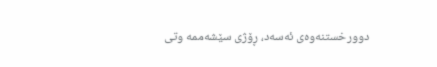دوورخستنەوەی ئەسەد، ڕۆژی سێشەممە وتی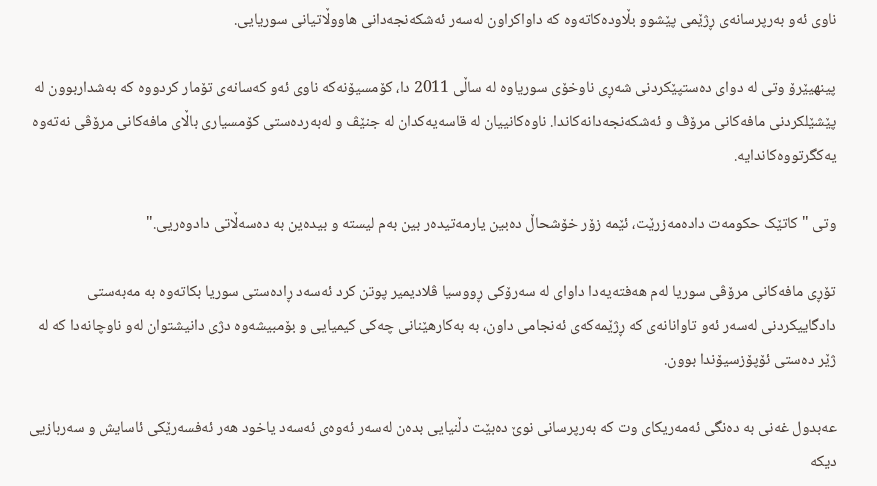ناوی ئەو بەرپرسانەی ڕژێمی پێشوو بڵاودەکاتەوە کە داواکراون لەسەر ئەشکەنجەدانی هاووڵاتیانی سوریایی.

پینهیێرۆ وتی لە دوای دەستپێکردنی شەڕی ناوخۆی سوریاوە لە ساڵی 2011 دا، کۆمسیۆنەکە ناوی ئەو کەسانەی تۆمار کردووە کە بەشداربوون لە پێشێلکردنی مافەکانی مرۆڤ و ئەشکەنجەدانەکاندا. ناوەکانییان لە قاسەیەکدان لە جنێڤ و لەبەردەستی کۆمسیاری باڵای مافەکانی مرۆڤی نەتەوە یەکگرتووەکاندایە.

وتی " کاتێک حکومەت دادەمەزرێت، ئێمە زۆر خۆشحاڵ دەبین یارمەتیدەر بین بەم لیستە و بیدەین بە دەسەڵاتی دادوەریی."

تۆڕی مافەکانی مرۆڤی سوریا لەم هەفتەیەدا داوای لە سەرۆکی ڕووسیا ڤلادیمیر پوتن کرد ئەسەد ڕادەستی سوریا بکاتەوە بە مەبەستی دادگاییکردنی لەسەر ئەو تاوانانەی کە ڕژێمەکەی ئەنجامی داون، بە بەکارهێنانی چەکی کیمیایی و بۆمبیشەوە دژی دانیشتوان لەو ناوچانەدا کە لە ژێر دەستی ئۆپۆزسیۆندا بوون.

عەبدول غەنی بە دەنگی ئەمەریکای وت کە بەرپرسانی نوێ دەبێت دڵنیایی بدەن لەسەر ئەوەی ئەسەد یاخود هەر ئەفسەرێکی ئاسایش و سەربازیی دیکە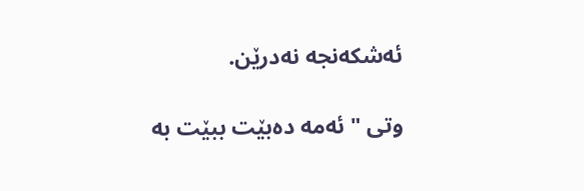ئەشکەنجە نەدرێن.

وتی " ئەمە دەبێت ببێت بە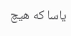یاسا کە هیچ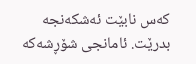کەس نابێت ئەشکەنجە بدرێت. ئامانجی شۆڕشەکە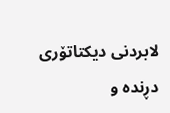لابردنی دیکتاتۆری دڕندە و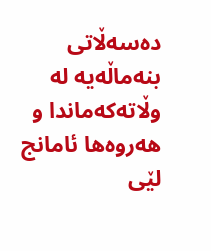دەسەڵاتی بنەماڵەیە لە وڵاتەکەماندا و هەروەها ئامانج لێی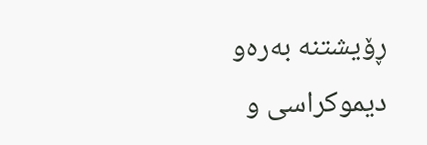ڕۆیشتنە بەرەو دیموکراسی و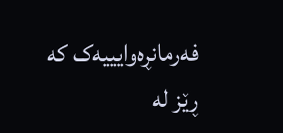فەرمانڕەوایییەک کە ڕێز لە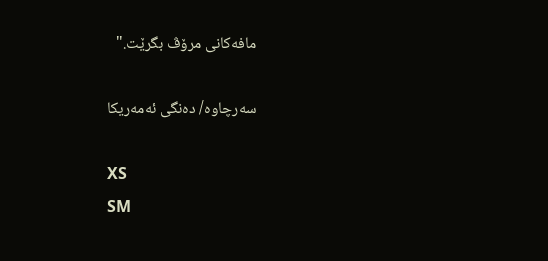مافەکانی مرۆڤ بگرێت."

سەرچاوە/ دەنگی ئەمەریکا

XS
SM